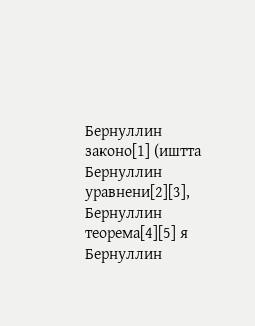Бернуллин законо[1] (иштта Бернуллин уравнени[2][3], Бернуллин теорема[4][5] я Бернуллин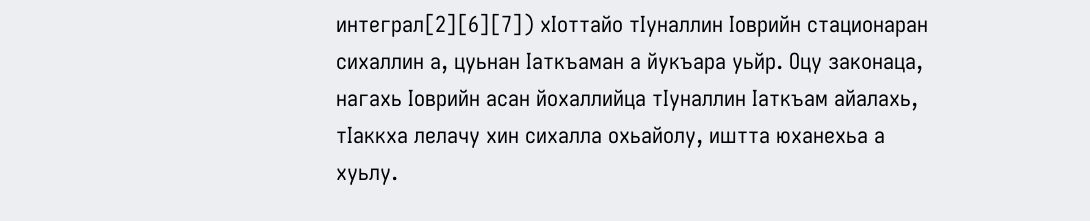интеграл[2][6][7]) хӀоттайо тӀуналлин Ӏоврийн стационаран сихаллин а, цуьнан Ӏаткъаман а йукъара уьйр. Оцу законаца, нагахь Ӏоврийн асан йохаллийца тӀуналлин Ӏаткъам айалахь, тӀаккха лелачу хин сихалла охьайолу, иштта юханехьа а хуьлу.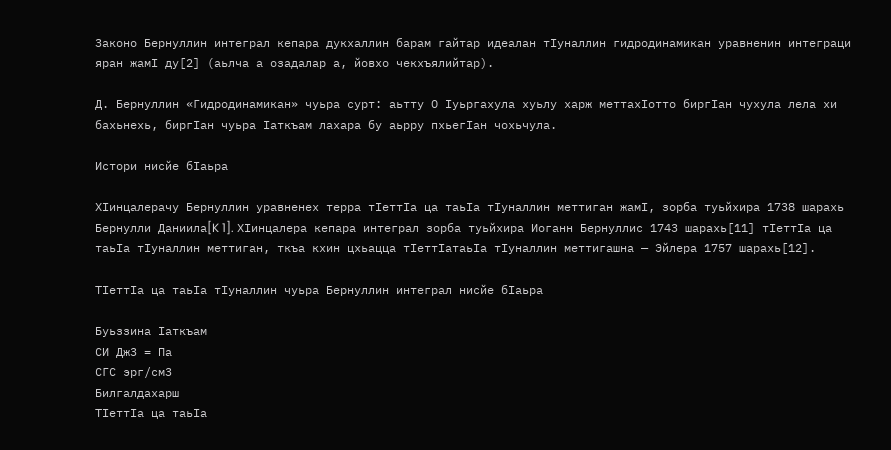Законо Бернуллин интеграл кепара дукхаллин барам гайтар идеалан тӀуналлин гидродинамикан уравненин интеграци яран жамӀ ду[2] (аьлча а озадалар а, йовхо чекхъялийтар).

Д. Бернуллин «Гидродинамикан» чуьра сурт: аьтту О Ӏуьргахула хуьлу харж меттахӀотто биргӀан чухула лела хи бахьнехь, биргӀан чуьра Ӏаткъам лахара бу аьрру пхьегӀан чохьчула.

Истори нисйе бӀаьра

ХӀинцалерачу Бернуллин уравненех терра тӀеттӀа ца таьӀа тӀуналлин меттиган жамӀ, зорба туьйхира 1738 шарахь Бернулли Даниила[K 1]. ХӀинцалера кепара интеграл зорба туьйхира Иоганн Бернуллис 1743 шарахь[11] тӀеттӀа ца таьӀа тӀуналлин меттиган, ткъа кхин цхьацца тӀеттӀатаьӀа тӀуналлин меттигашна — Эйлера 1757 шарахь[12].

ТӀеттӀа ца таьӀа тӀуналлин чуьра Бернуллин интеграл нисйе бӀаьра

Буьззина Ӏаткъам
СИ Дж3 = Па
СГС эрг/см3
Билгалдахарш
ТӀеттӀа ца таьӀа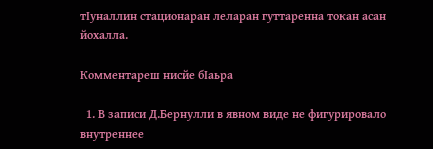тӀуналлин стационаран леларан гуттаренна токан асан йохалла.

Комментареш нисйе бӀаьра

  1. В записи Д.Бернулли в явном виде не фигурировало внутреннее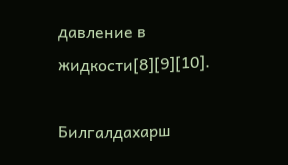давление в жидкости[8][9][10].

Билгалдахарш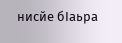нисйе бӀаьра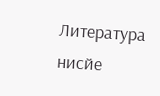Литература нисйе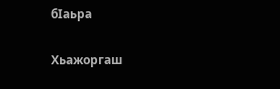бӀаьра

Хьажоргаш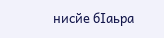нисйе бӀаьра